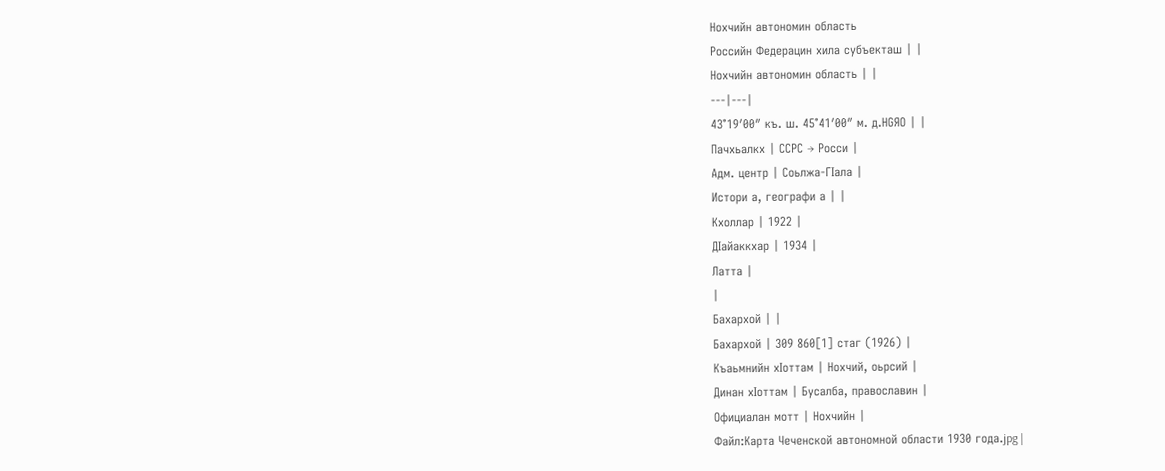Нохчийн автономин область
Российн Федерацин хила субъекташ | |
Нохчийн автономин область | |
---|---|
43°19′00″ къ. ш. 45°41′00″ м. д.HGЯO | |
Пачхьалкх | ССРС → Росси |
Адм. центр | Соьлжа-ГӀала |
Истори а, географи а | |
Кхоллар | 1922 |
ДӀайаккхар | 1934 |
Латта |
|
Бахархой | |
Бахархой | 309 860[1] стаг (1926) |
Къаьмнийн хӀоттам | Нохчий, оьрсий |
Динан хӀоттам | Бусалба, православин |
Официалан мотт | Нохчийн |
Файл:Карта Чеченской автономной области 1930 года.jpg |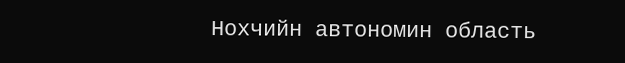Нохчийн автономин область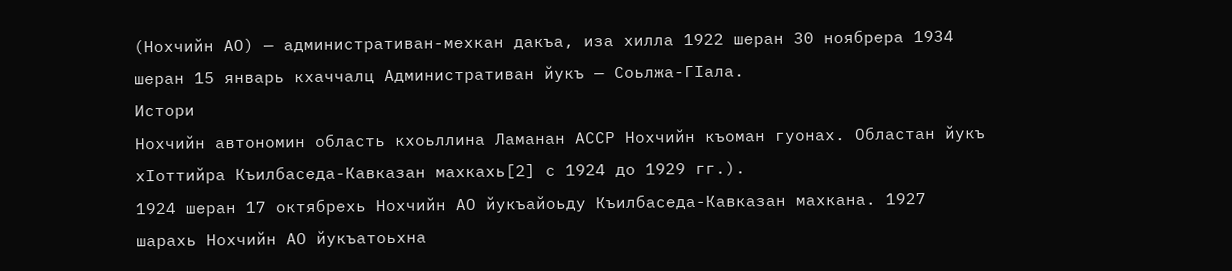(Нохчийн АО) — административан-мехкан дакъа, иза хилла 1922 шеран 30 ноябрера 1934 шеран 15 январь кхаччалц Административан йукъ — Соьлжа-ГӀала.
Истори
Нохчийн автономин область кхоьллина Ламанан АССР Нохчийн къоман гуонах. Областан йукъ хӀоттийра Къилбаседа-Кавказан махкахь[2] с 1924 до 1929 гг.).
1924 шеран 17 октябрехь Нохчийн АО йукъайоьду Къилбаседа-Кавказан махкана. 1927 шарахь Нохчийн АО йукъатоьхна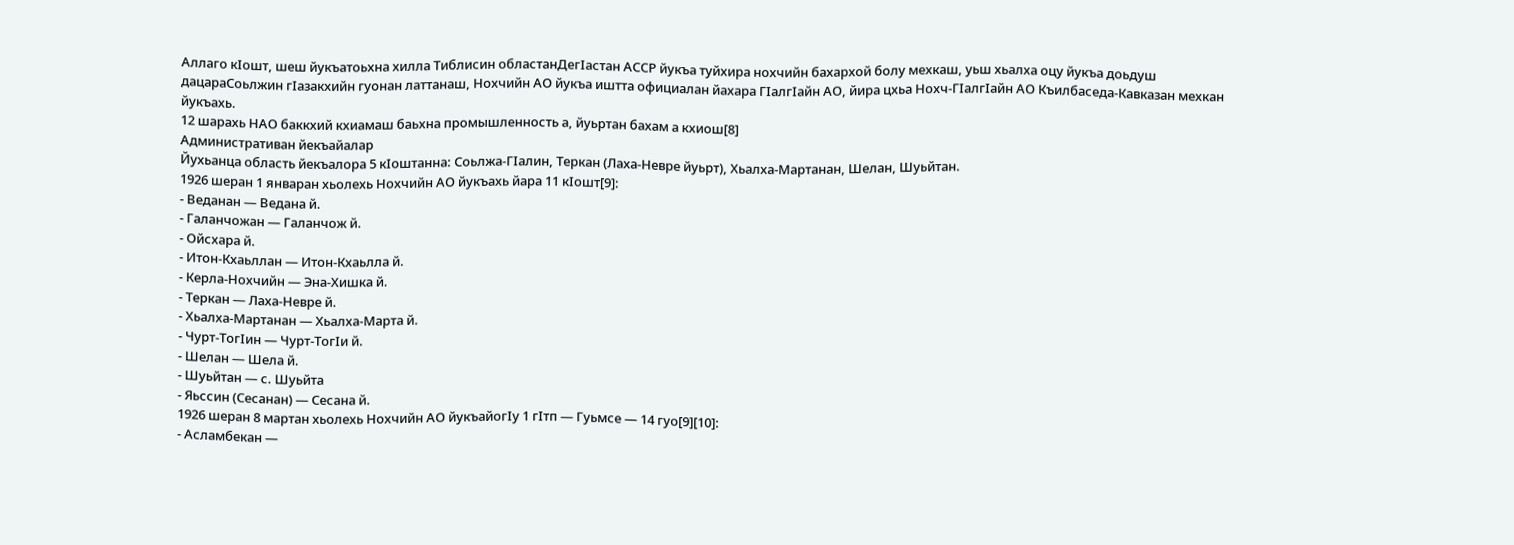Аллаго кӀошт, шеш йукъатоьхна хилла Тиблисин областанДегӀастан АССР йукъа туйхира нохчийн бахархой болу мехкаш, уьш хьалха оцу йукъа доьдуш дацараСоьлжин гӀазакхийн гуонан латтанаш, Нохчийн АО йукъа иштта официалан йахара ГӀалгӀайн АО, йира цхьа Нохч-ГӀалгӀайн АО Къилбаседа-Кавказан мехкан йукъахь.
12 шарахь НАО баккхий кхиамаш баьхна промышленность а, йуьртан бахам а кхиош[8]
Административан йекъайалар
Йухьанца область йекъалора 5 кӀоштанна: Соьлжа-ГӀалин, Теркан (Лаха-Невре йуьрт), Хьалха-Мартанан, Шелан, Шуьйтан.
1926 шеран 1 январан хьолехь Нохчийн АО йукъахь йара 11 кӀошт[9]:
- Веданан — Ведана й.
- Галанчожан — Галанчож й.
- Ойсхара й.
- Итон-Кхаьллан — Итон-Кхаьлла й.
- Керла-Нохчийн — Эна-Хишка й.
- Теркан — Лаха-Невре й.
- Хьалха-Мартанан — Хьалха-Марта й.
- Чурт-ТогӀин — Чурт-ТогӀи й.
- Шелан — Шела й.
- Шуьйтан — с. Шуьйта
- Яьссин (Сесанан) — Сесана й.
1926 шеран 8 мартан хьолехь Нохчийн АО йукъайогӀу 1 гӀтп — Гуьмсе — 14 гуо[9][10]:
- Асламбекан —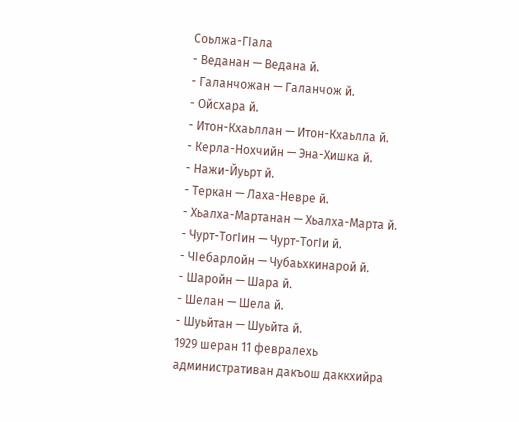Соьлжа-ГӀала
- Веданан — Ведана й.
- Галанчожан — Галанчож й.
- Ойсхара й.
- Итон-Кхаьллан — Итон-Кхаьлла й.
- Керла-Нохчийн — Эна-Хишка й.
- Нажи-Йуьрт й.
- Теркан — Лаха-Невре й.
- Хьалха-Мартанан — Хьалха-Марта й.
- Чурт-ТогӀин — Чурт-ТогӀи й.
- ЧӀебарлойн — Чубаьхкинарой й.
- Шаройн — Шара й.
- Шелан — Шела й.
- Шуьйтан — Шуьйта й.
1929 шеран 11 февралехь административан дакъош даккхийра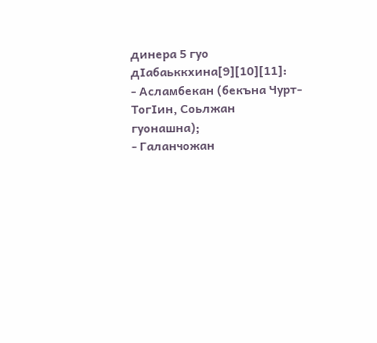динера 5 гуо дӀабаьккхина[9][10][11]:
- Асламбекан (бекъна Чурт-ТогӀин, Соьлжан гуонашна);
- Галанчожан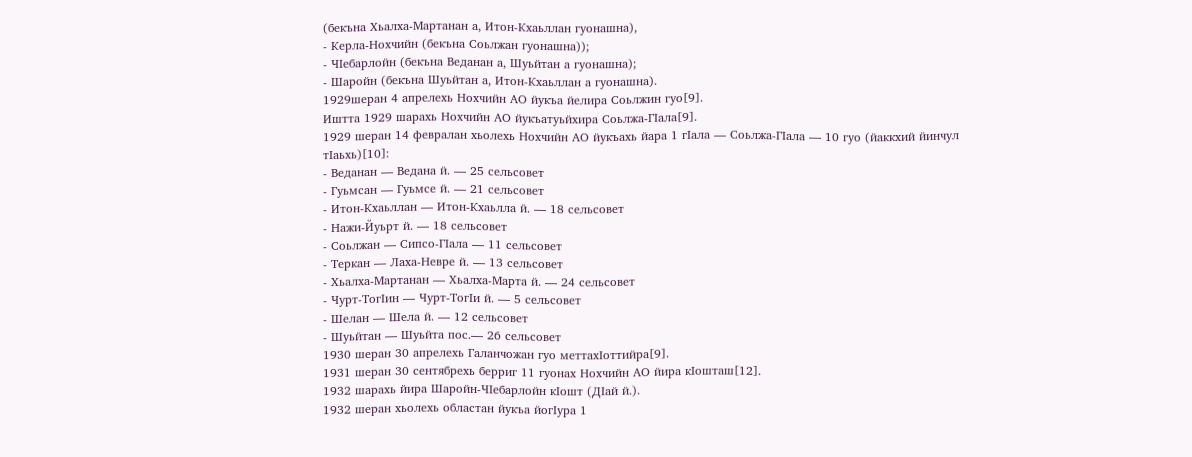(бекъна Хьалха-Мартанан а, Итон-Кхаьллан гуонашна),
- Керла-Нохчийн (бекъна Соьлжан гуонашна));
- ЧӀебарлойн (бекъна Веданан а, Шуьйтан а гуонашна);
- Шаройн (бекъна Шуьйтан а, Итон-Кхаьллан а гуонашна).
1929шеран 4 апрелехь Нохчийн АО йукъа йелира Соьлжин гуо[9].
Иштта 1929 шарахь Нохчийн АО йукъатуьйхира Соьлжа-ГӀала[9].
1929 шеран 14 февралан хьолехь Нохчийн АО йукъахь йара 1 гӀала — Соьлжа-ГӀала — 10 гуо (йаккхий йинчул тӀаьхь)[10]:
- Веданан — Ведана й. — 25 сельсовет
- Гуьмсан — Гуьмсе й. — 21 сельсовет
- Итон-Кхаьллан — Итон-Кхаьлла й. — 18 сельсовет
- Нажи-Йуьрт й. — 18 сельсовет
- Соьлжан — Сипсо-ГӀала — 11 сельсовет
- Теркан — Лаха-Невре й. — 13 сельсовет
- Хьалха-Мартанан — Хьалха-Марта й. — 24 сельсовет
- Чурт-ТогӀин — Чурт-ТогӀи й. — 5 сельсовет
- Шелан — Шела й. — 12 сельсовет
- Шуьйтан — Шуьйта пос.— 26 сельсовет
1930 шеран 30 апрелехь Галанчожан гуо меттахӀоттийра[9].
1931 шеран 30 сентябрехь берриг 11 гуонах Нохчийн АО йира кӀошташ[12].
1932 шарахь йира Шаройн-ЧӀебарлойн кӀошт (ДӀай й.).
1932 шеран хьолехь областан йукъа йогӀура 1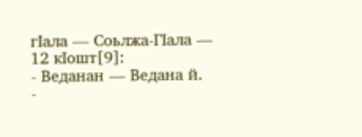гӀала — Соьлжа-ГӀала — 12 кӀошт[9]:
- Веданан — Ведана й.
-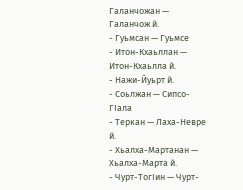Галанчожан — Галанчож й.
- Гуьмсан — Гуьмсе
- Итон-Кхаьллан — Итон-Кхаьлла й.
- Нажи-Йуьрт й.
- Соьлжан — Сипсо-ГӀала
- Теркан — Лаха-Невре й.
- Хьалха-Мартанан — Хьалха-Марта й.
- Чурт-ТогӀин — Чурт-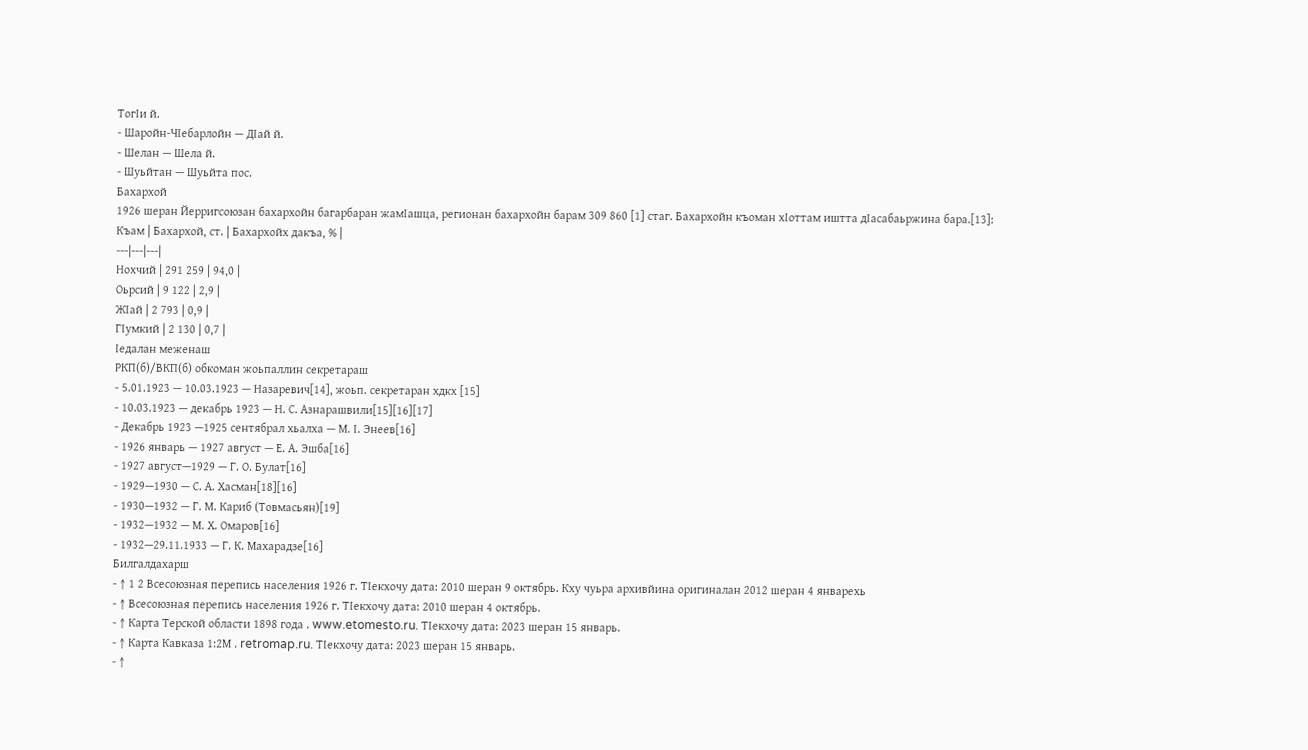ТогӀи й.
- Шаройн-ЧӀебарлойн — ДӀай й.
- Шелан — Шела й.
- Шуьйтан — Шуьйта пос.
Бахархой
1926 шеран Йерригсоюзан бахархойн багарбаран жамӀашца, регионан бахархойн барам 309 860 [1] стаг. Бахархойн къоман хӀоттам иштта дӀасабаьржина бара.[13]:
Къам | Бахархой, ст. | Бахархойх дакъа, % |
---|---|---|
Нохчий | 291 259 | 94,0 |
Оьрсий | 9 122 | 2,9 |
ЖӀай | 2 793 | 0,9 |
ГӀумкий | 2 130 | 0,7 |
Ӏедалан меженаш
РКП(б)/ВКП(б) обкоман жоьпаллин секретараш
- 5.01.1923 — 10.03.1923 — Назаревич[14], жоьп. секретаран хдкх [15]
- 10.03.1923 — декабрь 1923 — Н. С. Азнарашвили[15][16][17]
- Декабрь 1923 —1925 сентябрал хьалха — М. Ӏ. Энеев[16]
- 1926 январь — 1927 август — Е. А. Эшба[16]
- 1927 август—1929 — Г. О. Булат[16]
- 1929—1930 — С. А. Хасман[18][16]
- 1930—1932 — Г. М. Кариб (Товмасьян)[19]
- 1932—1932 — М. Х. Омаров[16]
- 1932—29.11.1933 — Г. К. Махарадзе[16]
Билгалдахарш
- ↑ 1 2 Всесоюзная перепись населения 1926 г. ТӀекхочу дата: 2010 шеран 9 октябрь. Кху чуьра архивйина оригиналан 2012 шеран 4 январехь
- ↑ Всесоюзная перепись населения 1926 г. ТӀекхочу дата: 2010 шеран 4 октябрь.
- ↑ Карта Терской области 1898 года . www.etomesto.ru. ТӀекхочу дата: 2023 шеран 15 январь.
- ↑ Карта Кавказа 1:2М . retromap.ru. ТӀекхочу дата: 2023 шеран 15 январь.
- ↑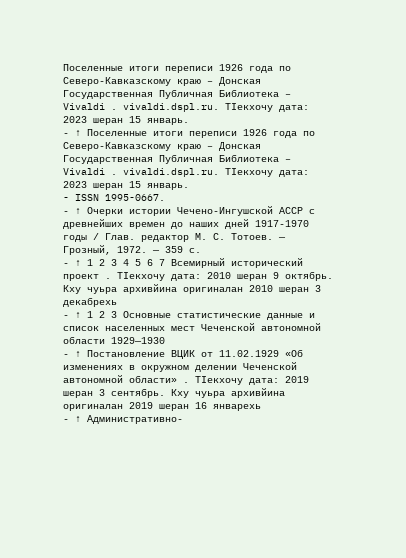Поселенные итоги переписи 1926 года по Северо-Кавказскому краю – Донская Государственная Публичная Библиотека – Vivaldi . vivaldi.dspl.ru. ТӀекхочу дата: 2023 шеран 15 январь.
- ↑ Поселенные итоги переписи 1926 года по Северо-Кавказскому краю – Донская Государственная Публичная Библиотека – Vivaldi . vivaldi.dspl.ru. ТӀекхочу дата: 2023 шеран 15 январь.
- ISSN 1995-0667.
- ↑ Очерки истории Чечено-Ингушской АССР с древнейших времен до наших дней 1917-1970 годы / Глав. редактор М. С. Тотоев. — Грозный, 1972. — 359 с.
- ↑ 1 2 3 4 5 6 7 Всемирный исторический проект . ТӀекхочу дата: 2010 шеран 9 октябрь. Кху чуьра архивйина оригиналан 2010 шеран 3 декабрехь
- ↑ 1 2 3 Основные статистические данные и список населенных мест Чеченской автономной области 1929—1930
- ↑ Постановление ВЦИК от 11.02.1929 «Об изменениях в окружном делении Чеченской автономной области» . ТӀекхочу дата: 2019 шеран 3 сентябрь. Кху чуьра архивйина оригиналан 2019 шеран 16 январехь
- ↑ Административно-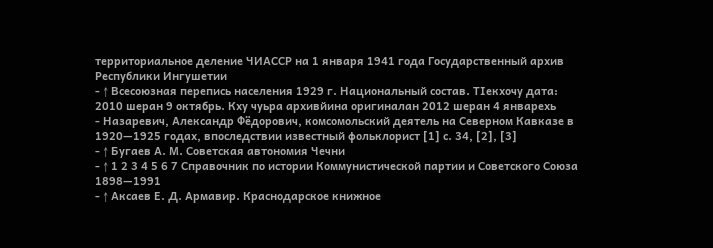территориальное деление ЧИАССР на 1 января 1941 года Государственный архив Республики Ингушетии
- ↑ Всесоюзная перепись населения 1929 г. Национальный состав. ТӀекхочу дата: 2010 шеран 9 октябрь. Кху чуьра архивйина оригиналан 2012 шеран 4 январехь
- Назаревич, Александр Фёдорович, комсомольский деятель на Северном Кавказе в 1920—1925 годах, впоследствии известный фольклорист [1] с. 34, [2], [3]
- ↑ Бугаев А. М. Советская автономия Чечни
- ↑ 1 2 3 4 5 6 7 Справочник по истории Коммунистической партии и Советского Союза 1898—1991
- ↑ Аксаев Е. Д. Армавир. Краснодарское книжное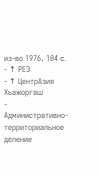из-во 1976. 104 c.
- ↑ РЕЭ
- ↑ ЦентрАзия
Хьажоргаш
- Административно-территориальное деление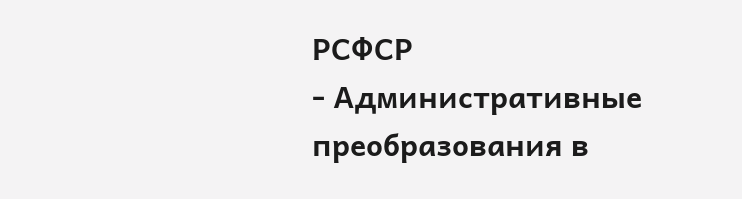РСФСР
- Административные преобразования в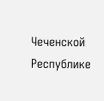Чеченской Республике